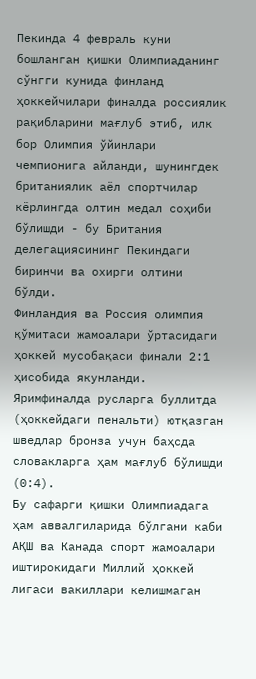Пекинда 4 февраль куни бошланган қишки Олимпиаданинг сўнгги кунида финланд ҳоккейчилари финалда россиялик рақибларини мағлуб этиб, илк бор Олимпия ўйинлари чемпионига айланди, шунингдек британиялик аёл спортчилар кёрлингда олтин медал соҳиби бўлишди - бу Британия делегациясининг Пекиндаги биринчи ва охирги олтини бўлди.
Финландия ва Россия олимпия қўмитаси жамоалари ўртасидаги ҳоккей мусобақаси финали 2:1 ҳисобида якунланди. Яримфиналда русларга буллитда (ҳоккейдаги пенальти) ютқазган шведлар бронза учун баҳсда словакларга ҳам мағлуб бўлишди (0:4).
Бу сафарги қишки Олимпиадага ҳам аввалгиларида бўлгани каби АҚШ ва Канада спорт жамоалари иштирокидаги Миллий ҳоккей лигаси вакиллари келишмаган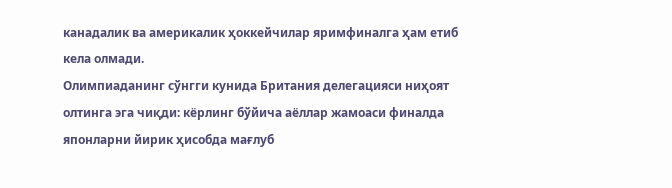канадалик ва америкалик ҳоккейчилар яримфиналга ҳам етиб кела олмади.
Олимпиаданинг сўнгги кунида Британия делегацияси ниҳоят олтинга эга чиқди: кёрлинг бўйича аёллар жамоаси финалда японларни йирик ҳисобда мағлуб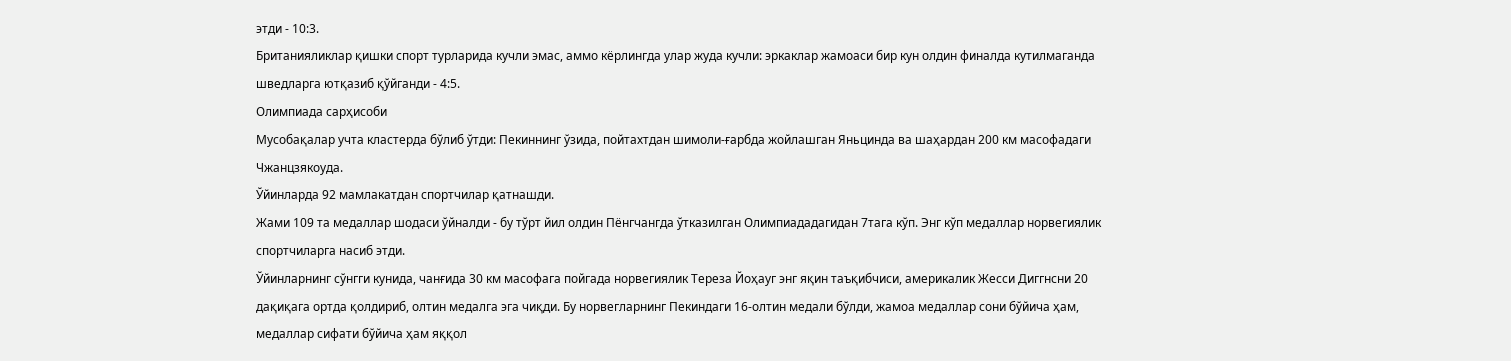этди - 10:3.
Британияликлар қишки спорт турларида кучли эмас, аммо кёрлингда улар жуда кучли: эркаклар жамоаси бир кун олдин финалда кутилмаганда шведларга ютқазиб қўйганди - 4:5.
Олимпиада сарҳисоби
Мусобақалар учта кластерда бўлиб ўтди: Пекиннинг ўзида, пойтахтдан шимоли-ғарбда жойлашган Яньцинда ва шаҳардан 200 км масофадаги Чжанцзякоуда.
Ўйинларда 92 мамлакатдан спортчилар қатнашди.
Жами 109 та медаллар шодаси ўйналди - бу тўрт йил олдин Пёнгчангда ўтказилган Олимпиададагидан 7тага кўп. Энг кўп медаллар норвегиялик спортчиларга насиб этди.
Ўйинларнинг сўнгги кунида, чанғида 30 км масофага пойгада норвегиялик Тереза Йоҳауг энг яқин таъқибчиси, америкалик Жесси Диггнсни 20 дақиқага ортда қолдириб, олтин медалга эга чиқди. Бу норвегларнинг Пекиндаги 16-олтин медали бўлди, жамоа медаллар сони бўйича ҳам, медаллар сифати бўйича ҳам яққол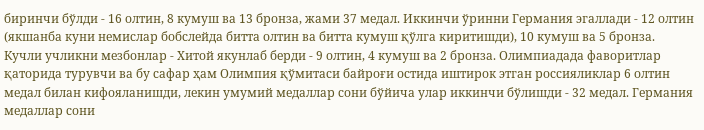биринчи бўлди - 16 олтин, 8 кумуш ва 13 бронза, жами 37 медал. Иккинчи ўринни Германия эгаллади - 12 олтин (якшанба куни немислар бобслейда битта олтин ва битта кумуш қўлга киритишди), 10 кумуш ва 5 бронза. Кучли учликни мезбонлар - Хитой якунлаб берди - 9 олтин, 4 кумуш ва 2 бронза. Олимпиадада фаворитлар қаторида турувчи ва бу сафар ҳам Олимпия қўмитаси байроғи остида иштирок этган россияликлар 6 олтин медал билан кифояланишди, лекин умумий медаллар сони бўйича улар иккинчи бўлишди - 32 медал. Германия медаллар сони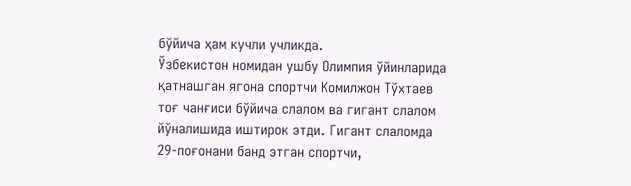бўйича ҳам кучли учликда.
Ўзбекистон номидан ушбу Олимпия ўйинларида қатнашган ягона спортчи Комилжон Тўхтаев тоғ чанғиси бўйича слалом ва гигант слалом йўналишида иштирок этди. Гигант слаломда 29-поғонани банд этган спортчи,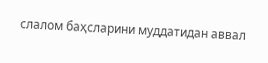слалом баҳсларини муддатидан аввал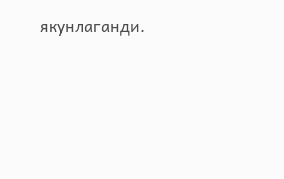якунлаганди.